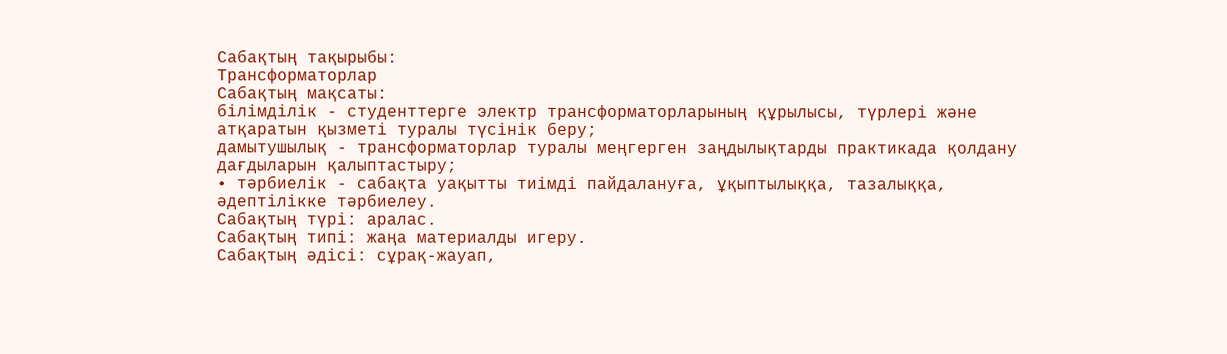Сабақтың тақырыбы:
Трансформаторлар
Сабақтың мақсаты:
білімділік - студенттерге электр трансформаторларының құрылысы, түрлері және атқаратын қызметі туралы түсінік беру;
дамытушылық - трансформаторлар туралы меңгерген заңдылықтарды практикада қолдану дағдыларын қалыптастыру;
• тәрбиелік - сабақта уақытты тиімді пайдалануға, ұқыптылыққа, тазалыққа, әдептілікке тәрбиелеу.
Сабақтың түрі: аралас.
Сабақтың типі: жаңа материалды игеру.
Сабақтың әдісі: сұрақ-жауап,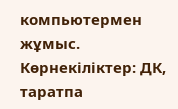компьютермен жұмыс.
Көрнекіліктер: ДК, таратпа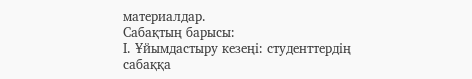материалдар.
Сабақтың барысы:
І. Ұйымдастыру кезеңі: студенттердің сабаққа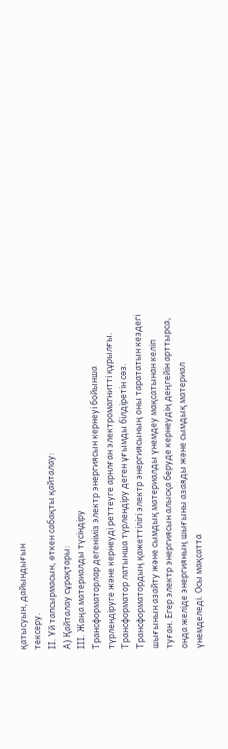қатысуын, дайындығын
тексеру.
ІІ. Үй тапсырмасын, өткен сабақты қайталау:
А) Қайталау сұрақтары:
ІІІ. Жаңа материалды түсіндіру
Трансформаторлар дегеніміз электр энергиясын кернеуі бойынша түрлендіруге және кернеуді реттеуге арнлған электромагнитті құрылғы. Трансформатор латынша түрлендіру деген ұғымды білдіретін сөз.
Трансформатордың қажеттілігі электр энергиясының оны тарататын кездегі шығынын азайту және сымдық материалды үнемдеу мақсатынан келіп туған. Егер электр энергиясын алысқа беруде кернеудің деңгейін арттырса, онда желіде энергияның шығыны азаяды және сымдық материал үнемделеді. Осы мақсатта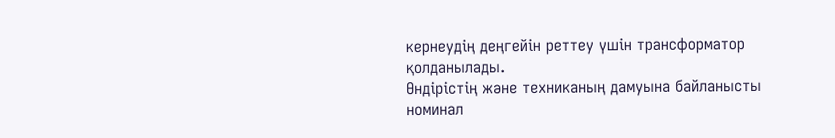кернеудің деңгейін реттеу үшін трансформатор қолданылады.
Өндірістің және техниканың дамуына байланысты номинал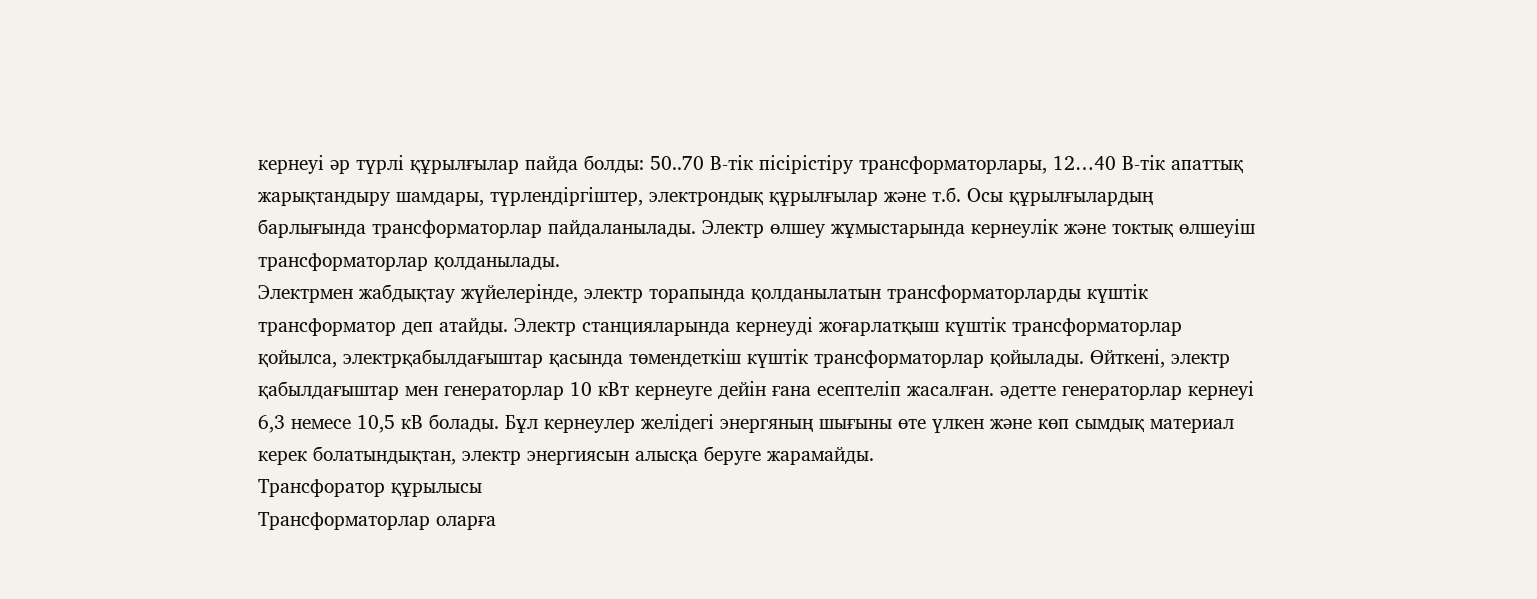кернеуі әр түрлі құрылғылар пайда болды: 50..70 В-тік пісірістіру трансформаторлары, 12…40 В-тік апаттық жарықтандыру шамдары, түрлендіргіштер, электрондық құрылғылар және т.б. Осы құрылғылардың барлығында трансформаторлар пайдаланылады. Электр өлшеу жұмыстарында кернеулік және токтық өлшеуіш трансформаторлар қолданылады.
Электрмен жабдықтау жүйелерінде, электр торапында қолданылатын трансформаторларды күштік трансформатор деп атайды. Электр станцияларында кернеуді жоғарлатқыш күштік трансформаторлар қойылса, электрқабылдағыштар қасында төмендеткіш күштік трансформаторлар қойылады. Өйткені, электр қабылдағыштар мен генераторлар 10 кВт кернеуге дейін ғана есептеліп жасалған. әдетте генераторлар кернеуі 6,3 немесе 10,5 кВ болады. Бұл кернеулер желідегі энергяның шығыны өте үлкен және көп сымдық материал керек болатындықтан, электр энергиясын алысқа беруге жарамайды.
Трансфоратор құрылысы
Трансформаторлар оларға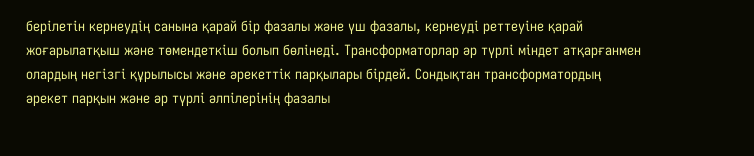берілетін кернеудің санына қарай бір фазалы және үш фазалы, кернеуді реттеуіне қарай жоғарылатқыш және төмендеткіш болып бөлінеді. Трансформаторлар әр түрлі міндет атқарғанмен олардың негізгі құрылысы және әрекеттік парқылары бірдей. Сондықтан трансформатордың әрекет парқын және әр түрлі әлпілерінің фазалы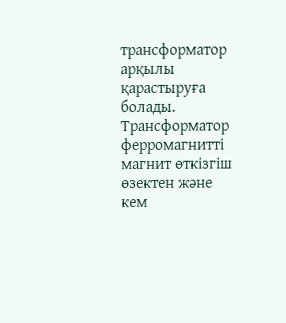трансформатор арқылы қарастыруға болады.
Трансформатор ферромагнитті магнит өткізгіш өзектен және кем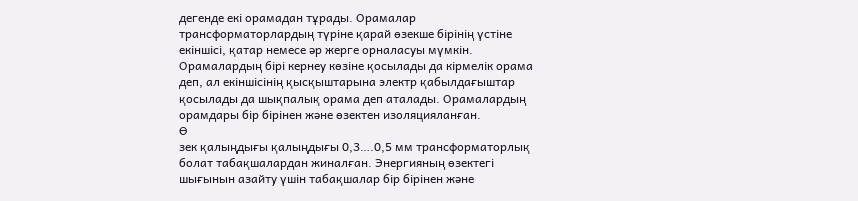дегенде екі орамадан тұрады. Орамалар трансформаторлардың түріне қарай өзекше бірінің үстіне екіншісі, қатар немесе әр жерге орналасуы мүмкін.
Орамалардың бірі кернеу көзіне қосылады да кірмелік орама деп, ал екіншісінің қысқыштарына электр қабылдағыштар қосылады да шықпалық орама деп аталады. Орамалардың орамдары бір бірінен және өзектен изоляцияланған.
Ө
зек қалыңдығы қалыңдығы 0,3….0,5 мм трансформаторлық болат табақшалардан жиналған. Энергияның өзектегі шығынын азайту үшін табақшалар бір бірінен және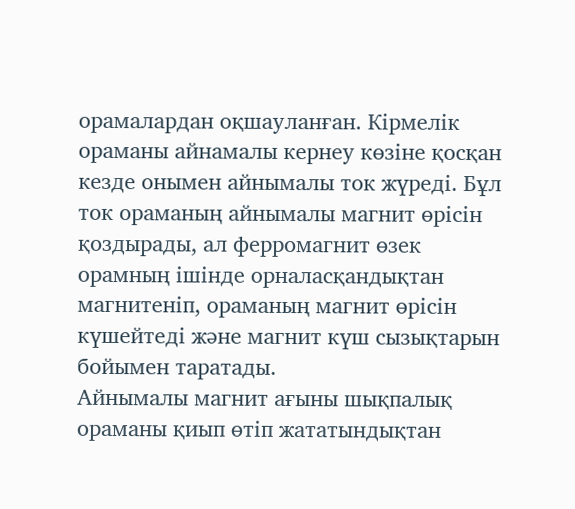орамалардан оқшауланған. Кірмелік ораманы айнамалы кернеу көзіне қосқан кезде онымен айнымалы ток жүреді. Бұл ток ораманың айнымалы магнит өрісін қоздырады, ал ферромагнит өзек орамның ішінде орналасқандықтан магнитеніп, ораманың магнит өрісін күшейтеді және магнит күш сызықтарын бойымен таратады.
Айнымалы магнит ағыны шықпалық ораманы қиып өтіп жататындықтан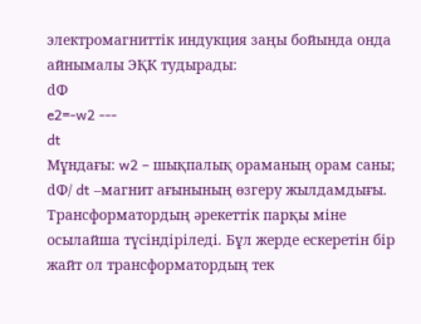электромагниттік индукция заңы бойында онда айнымалы ЭҚК тудырады:
dФ
e2=-w2 ---
dt
Мұндағы: w2 – шықпалық ораманың орам саны; dФ/ dt –магнит ағынының өзгеру жылдамдығы.
Трансформатордың әрекеттік парқы міне осылайша түсіндіріледі. Бұл жерде ескеретін бір жайт ол трансформатордың тек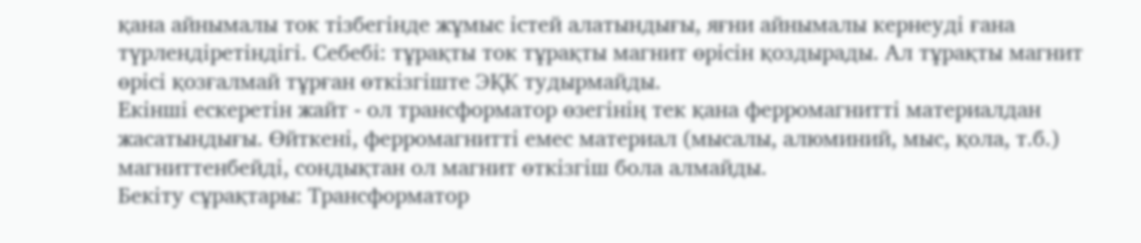қана айнымалы ток тізбегінде жұмыс істей алатындығы, яғни айнымалы кернеуді ғана түрлендіретіндігі. Себебі: тұрақты ток тұрақты магнит өрісін қоздырады. Ал тұрақты магнит өрісі қозғалмай тұрған өткізгіште ЭҚК тудырмайды.
Екінші ескеретін жайт - ол трансформатор өзегінің тек қана ферромагнитті материалдан жасатындығы. Өйткені, ферромагнитті емес материал (мысалы, алюминий, мыс, қола, т.б.) магниттенбейді, сондықтан ол магнит өткізгіш бола алмайды.
Бекіту сұрақтары: Трансформатор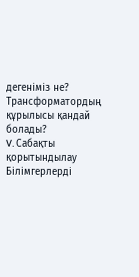дегеніміз не?
Трансформатордың құрылысы қандай болады?
V. Сабақты қорытындылау
Білімгерлерді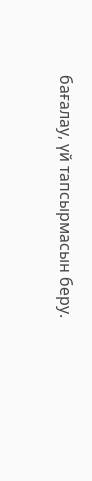бағалау, үй тапсырмасын беру.